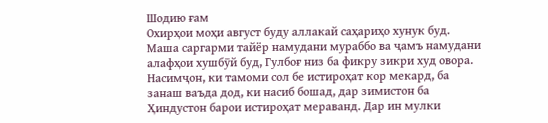Шодию ғам
Охирҳои моҳи август буду аллакай саҳариҳо хунук буд. Маша саргарми тайёр намудани мураббо ва ҷамъ намудани алафҳои хушбӯй буд, Гулбоғ низ ба фикру зикри худ овора. Насимҷон, ки тамоми сол бе истироҳат кор мекард, ба занаш ваъда дод, ки насиб бошад, дар зимистон ба Ҳиндустон барои истироҳат мераванд. Дар ин мулки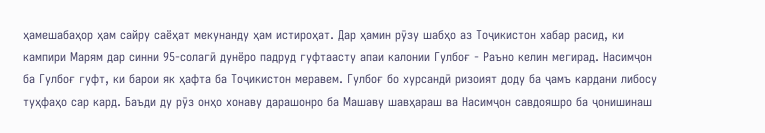ҳамешабаҳор ҳам сайру саёҳат мекунанду ҳам истироҳат. Дар ҳамин рӯзу шабҳо аз Тоҷикистон хабар расид, ки кампири Марям дар синни 95-солагӣ дунёро падруд гуфтаасту апаи калонии Гулбоғ - Раъно келин мегирад. Насимҷон ба Гулбоғ гуфт, ки барои як ҳафта ба Тоҷикистон меравем. Гулбоғ бо хурсандӣ ризоият доду ба ҷамъ кардани либосу туҳфаҳо сар кард. Баъди ду рӯз онҳо хонаву дарашонро ба Машаву шавҳараш ва Насимҷон савдояшро ба ҷонишинаш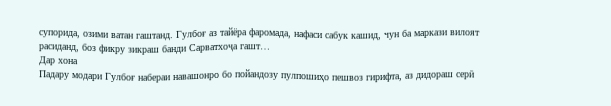супорида, озими ватан гаштанд. Гулбоғ аз тайёра фаромада, нафаси сабук кашид, чун ба маркази вилоят расиданд, боз фикру зикраш банди Сарватхоҷа гашт…
Дар хона
Падару модари Гулбоғ набераи навашонро бо пойандозу пулпошиҳо пешвоз гирифта, аз дидораш серӣ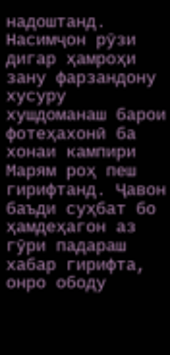надоштанд. Насимҷон рӯзи дигар ҳамроҳи зану фарзандону хусуру хушдоманаш барои фотеҳахонӣ ба хонаи кампири Марям роҳ пеш гирифтанд. Ҷавон баъди суҳбат бо ҳамдеҳагон аз гӯри падараш хабар гирифта, онро ободу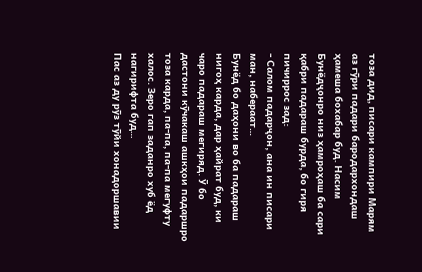тоза дид, писари кампири Марям аз гӯри падари бародархондаш ҳамеша бохабар буд. Насим Бунёдҷонро низ ҳамроҳаш ба сари қабри падараш бурда, бо гиря пичиррос зад:
- Салом падарҷон, ана ин писари ман, набераат…
Бунёд бо даҳони во ба падараш нигоҳ карда, дар ҳайрат буд, ки чаро падараш мегиряд. Ӯ бо дастони кӯчакаш ашкҳои падаршро тоза карда, па-па, па-па мегуфту халос. Зеро гап заданро хуб ёд нагирифта буд…
Пас аз ду рӯз тӯйи хонадоршавии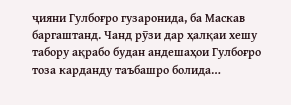ҷияни Гулбоғро гузаронида, ба Маскав баргаштанд. Чанд рӯзи дар ҳалқаи хешу табору ақрабо будан андешаҳои Гулбоғро тоза карданду таъбашро болида…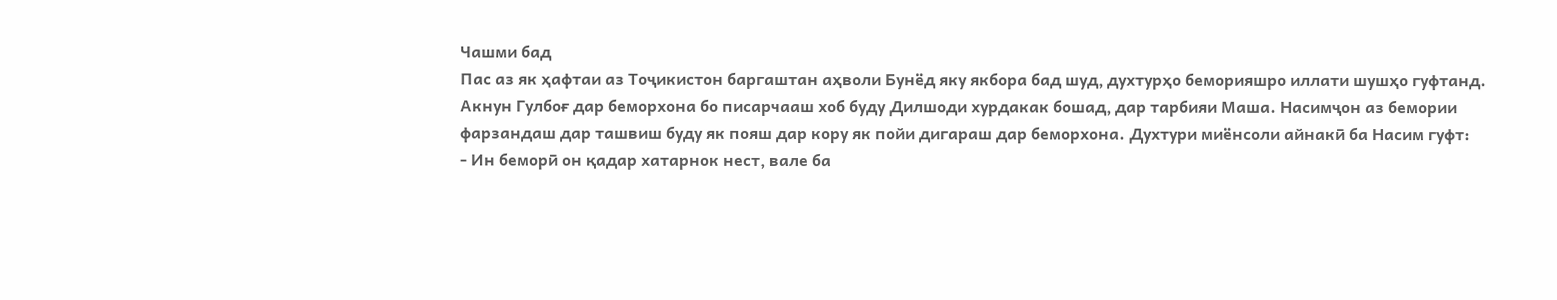Чашми бад
Пас аз як ҳафтаи аз Тоҷикистон баргаштан аҳволи Бунёд яку якбора бад шуд, духтурҳо беморияшро иллати шушҳо гуфтанд. Акнун Гулбоғ дар беморхона бо писарчааш хоб буду Дилшоди хурдакак бошад, дар тарбияи Маша. Насимҷон аз бемории фарзандаш дар ташвиш буду як пояш дар кору як пойи дигараш дар беморхона. Духтури миёнсоли айнакӣ ба Насим гуфт:
- Ин беморӣ он қадар хатарнок нест, вале ба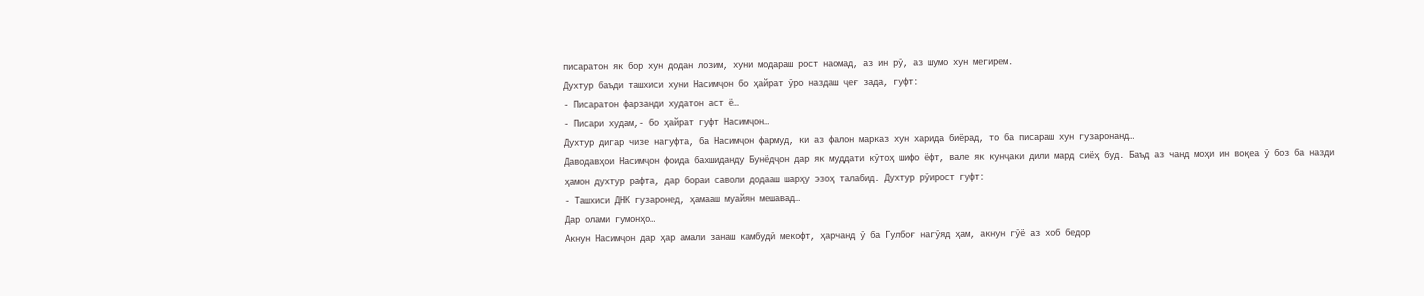писаратон як бор хун додан лозим, хуни модараш рост наомад, аз ин рӯ, аз шумо хун мегирем.
Духтур баъди ташхиси хуни Насимҷон бо ҳайрат ӯро наздаш ҷеғ зада, гуфт:
- Писаратон фарзанди худатон аст ё…
- Писари худам,- бо ҳайрат гуфт Насимҷон…
Духтур дигар чизе нагуфта, ба Насимҷон фармуд, ки аз фалон марказ хун харида биёрад, то ба писараш хун гузаронанд…
Даводавҳои Насимҷон фоида бахшиданду Бунёдҷон дар як муддати кӯтоҳ шифо ёфт, вале як кунҷаки дили мард сиёҳ буд. Баъд аз чанд моҳи ин воқеа ӯ боз ба назди ҳамон духтур рафта, дар бораи саволи додааш шарҳу эзоҳ талабид. Духтур рӯирост гуфт:
- Ташхиси ДНК гузаронед, ҳамааш муайян мешавад…
Дар олами гумонҳо…
Акнун Насимҷон дар ҳар амали занаш камбудӣ мекофт, ҳарчанд ӯ ба Гулбоғ нагӯяд ҳам, акнун гӯё аз хоб бедор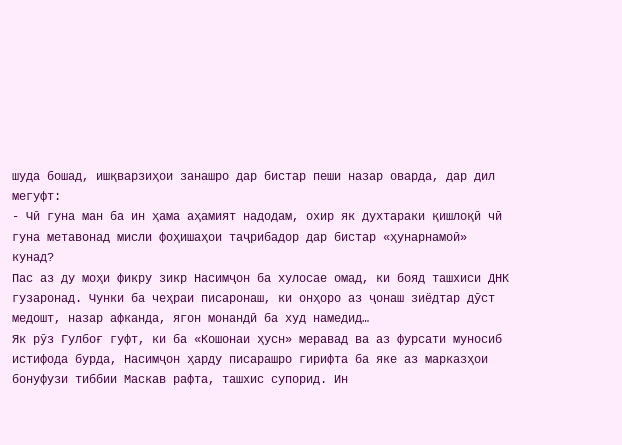шуда бошад, ишқварзиҳои занашро дар бистар пеши назар оварда, дар дил мегуфт:
- Чӣ гуна ман ба ин ҳама аҳамият надодам, охир як духтараки қишлоқӣ чӣ гуна метавонад мисли фоҳишаҳои таҷрибадор дар бистар «ҳунарнамоӣ» кунад?
Пас аз ду моҳи фикру зикр Насимҷон ба хулосае омад, ки бояд ташхиси ДНК гузаронад. Чунки ба чеҳраи писаронаш, ки онҳоро аз ҷонаш зиёдтар дӯст медошт, назар афканда, ягон монандӣ ба худ намедид…
Як рӯз Гулбоғ гуфт, ки ба «Кошонаи ҳусн» меравад ва аз фурсати муносиб истифода бурда, Насимҷон ҳарду писарашро гирифта ба яке аз марказҳои бонуфузи тиббии Маскав рафта, ташхис супорид. Ин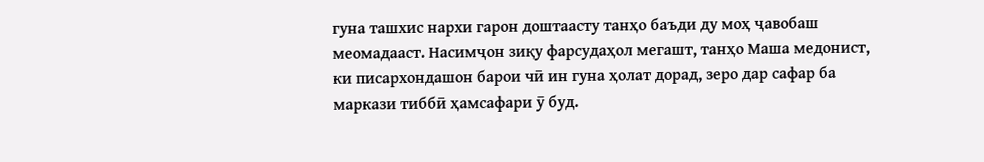гуна ташхис нархи гарон доштаасту танҳо баъди ду моҳ ҷавобаш меомадааст. Насимҷон зиқу фарсудаҳол мегашт, танҳо Маша медонист, ки писархондашон барои чӣ ин гуна ҳолат дорад, зеро дар сафар ба маркази тиббӣ ҳамсафари ӯ буд.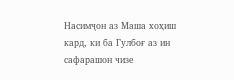Насимҷон аз Маша хоҳиш кард, ки ба Гулбоғ аз ин сафарашон чизе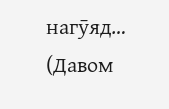нагӯяд…
(Давом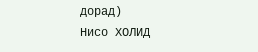дорад)
Нисо ХОЛИД